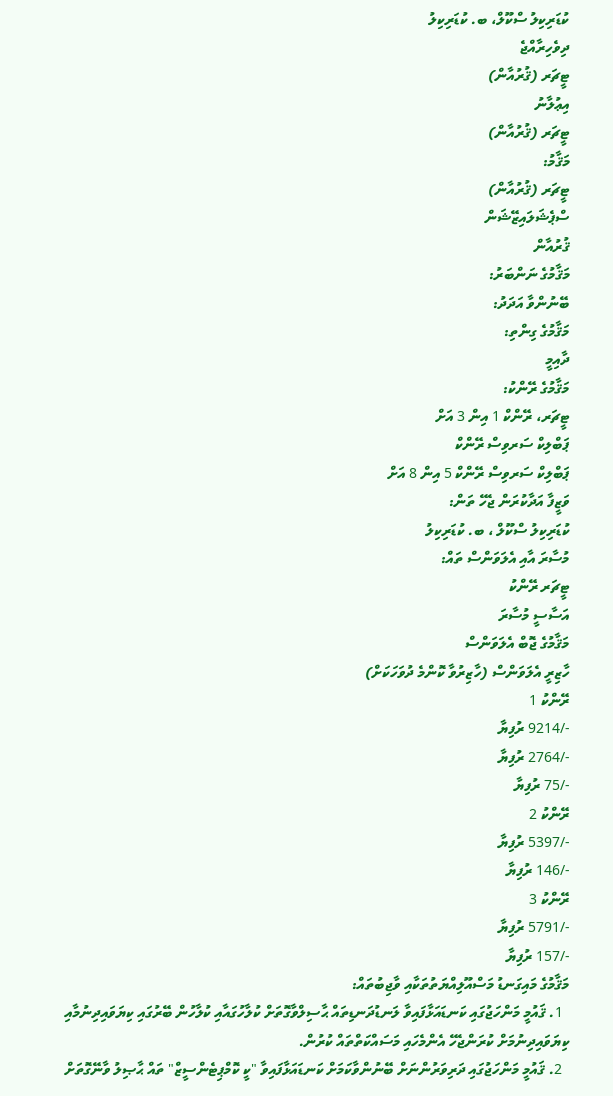ކުޑަރިކިލު ސްކޫލް، ބ. ކުޑަރިކިލު
ދިވެހިރާއްޖެ
ޓީޗަރ (ޤުރުއާން)
އިޢުލާނު
ޓީޗަރ (ޤުރުއާން)
މަޤާމު:
ޓީޗަރ (ޤުރުއާން)
ސްޕެޝަލައިޒޭޝަން
ޤުރުއާން
މަޤާމުގެ ނަންބަރު:
ބޭނުންވާ އަދަދު:
މަޤާމުގެ ގިންތި:
ދާއިމީ
މަޤާމުގެ ރޭންކު:
ޓީޗަރ، ރޭންކް 1 އިން 3 އަށް
ޕަބްލިކް ސަރވިސް ރޭންކް
ޕަބްލިކް ސަރވިސް ރޭންކް 5 އިން 8 އަށް
ވަޒީފާ އަދާކުރަން ޖެހޭ ތަން:
ކުޑަރިކިލު ސްކޫލް ، ބ. ކުޑަރިކިލު
މުސާރަ އާއި އެލަވަންސް ތައް:
ޓީޗަރ ރޭންކު
އަސާސީ މުސާރަ
މަޤާމުގެ ޖޮބް އެލަވަންސް
ހާޒިރީ އެލަވަންސް (ހާޒިރުވާ ކޮންމެ ދުވަހަކަށް)
ރޭންކު 1
-/9214 ރުފިޔާ
-/2764 ރުފިޔާ
-/75 ރުފިޔާ
ރޭންކު 2
-/5397 ރުފިޔާ
-/146 ރުފިޔާ
ރޭންކު 3
-/5791 ރުފިޔާ
-/157 ރުފިޔާ
މަޤާމުގެ މައިގަނޑު މަސްއޫލިއްޔަތުތަކާއި ވާޖިބުތައް:
  1. ޤައުމީ މަންހަޖުގައި ކަނޑައަޅާފައިވާ ލަނޑުދަނޑިތައް ޙާސިލްވާގޮތަށް ކުލާހުގައާއި ކުލާހުން ބޭރުގައި ކިޔަވައިދިނުމާއި ކިޔަވައިދިނުމަށް ކުރަންޖެހޭ އެންމެހައި މަސައްކަތްތައް ކުރުން.
  2. ޤައުމީ މަންހަޖުގައި ދަރިވަރުންނަށް ބޭނުންވާކަމަށް ކަނޑައަޅާފައިވާ "ކީ ކޮމްޕިޓެންސީޒް" ތައް ޙާޞިލު ވާނޭގޮތަށް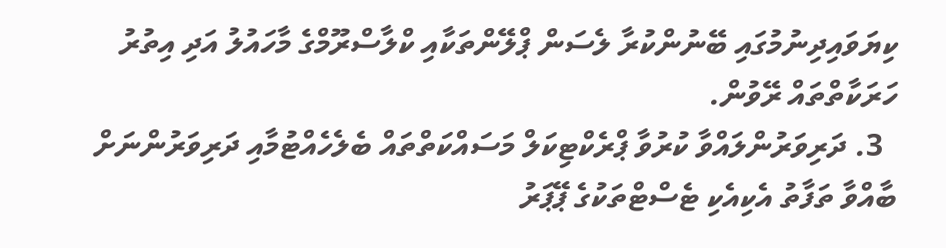ކިޔަވައިދިނުމުގައި ބޭނުންކުރާ ލެސަން ޕްލޭންތަކާއި ކްލާސްރޫމްގެ މާހައުލު އަދި އިތުރު ހަރަކާތްތައް ރޭވުން.
  3. ދަރިވަރުންލައްވާ ކުރުވާ ޕްރެކްޓިކަލް މަސައްކަތްތައް ބެލެހެއްޓުމާއި ދަރިވަރުންނަށް ބާއްވާ ތަފާތު އެކިއެކި ޓެސްޓްތަކުގެ ޕޭޕަރު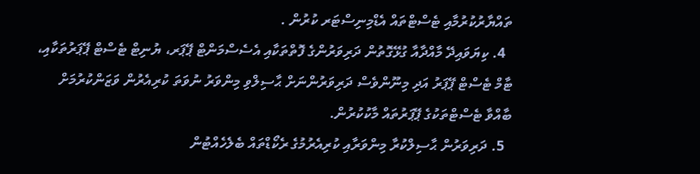ތައްޔާރުކުރުމާއި ޓެސްޓްތައް އެޑްމިނިސްޓަރ ކުރުން .
  4. ކިޔަވައިދޭ މާއްދާއާ ގުޅޭގޮތުން ދަރިވަރުންގެ ފޮތްތަކާއި އެސެސްމަންޓް ޕޭޕަރ، ޔުނިޓް ޓެސްޓް ޕޭޕަރުތަކާއި، ޓާމް ޓެސްޓް ޕޭޕަރު އަދި މިނޫންވެސް ދަރިވަރުންނަށް ޙާސިލްވި މިންވަރު ނުވަތަ ކުރިއެރުން ވަޒަންކުރުމަށް ބާއްވާ ޓެސްޓްތަކުގެ ޕޭޕަރުތައް މާކުކުރުން.
  5. ދަރިވަރުން ޙާސިލްކުރާ މިންވަރާއި ކުރިއެރުމުގެ ރެކޯޑްތައް ބެލެހެއްޓުން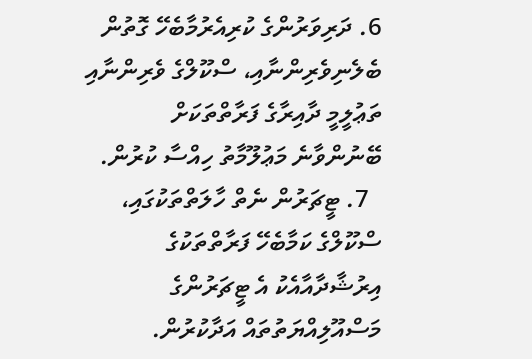6. ދަރިވަރުންގެ ކުރިއެރުމާބެހޭ ގޮތުން ބެލެނިވެރިންނާއި، ސްކޫލްގެ ވެރިންނާއި ތަޢުލީމީ ދާއިރާގެ ފަރާތްތަކަށް ބޭނުންވާނެ މަޢުލޫމާތު ހިއްސާ ކުރުން.
  7. ޓީޗަރުން ނެތް ހާލަތްތަކުގައި، ސްކޫލްގެ ކަމާބެހޭ ފަރާތްތަކުގެ އިރުޝާދާއާއެކު އެ ޓީޗަރުންގެ މަސްއޫލިއްޔަތުތައް އަދާކުރުން.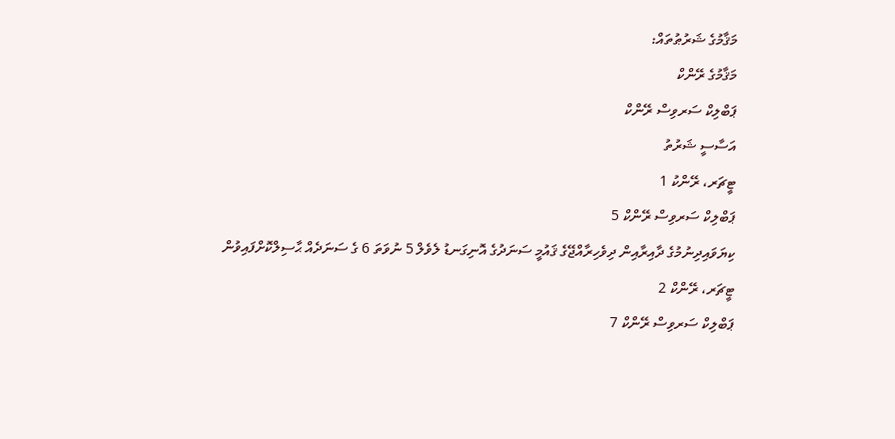މަޤާމުގެ ޝަރުޠުތައް:
މަޤާމުގެ ރޭންކް
ޕަބްލިކް ސަރވިސް ރޭންކް
އަސާސީ ޝަރުތު
ޓީޗަރ، ރޭންކު 1
ޕަބްލިކް ސަރވިސް ރޭންކް 5
ކިޔަވައިދިނުމުގެ ދާއިރާއިން ދިވެހިރާއްޖޭގެ ޤައުމީ ސަނަދުގެ އޮނިގަނޑު ލެވެލް 5 ނުވަތަ 6 ގެ ސަނަދެއް ޙާސިލްކޮށްފައިވުން
ޓީޗަރ، ރޭންކް 2
ޕަބްލިކް ސަރވިސް ރޭންކް 7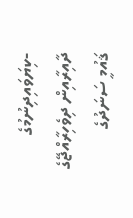-ކިޔަވައިދިނުމުގެ ދާއިރާއިން ދިވެހިރާއްޖޭގެ ޤައުމީ ސަނަދުގެ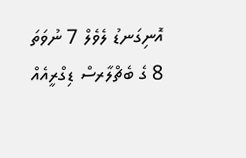އޮނިގަނޑު ލެވެލް 7 ނުވަތަ 8 ގެ ބެޗްލާރސް ޑިގްރީއެއް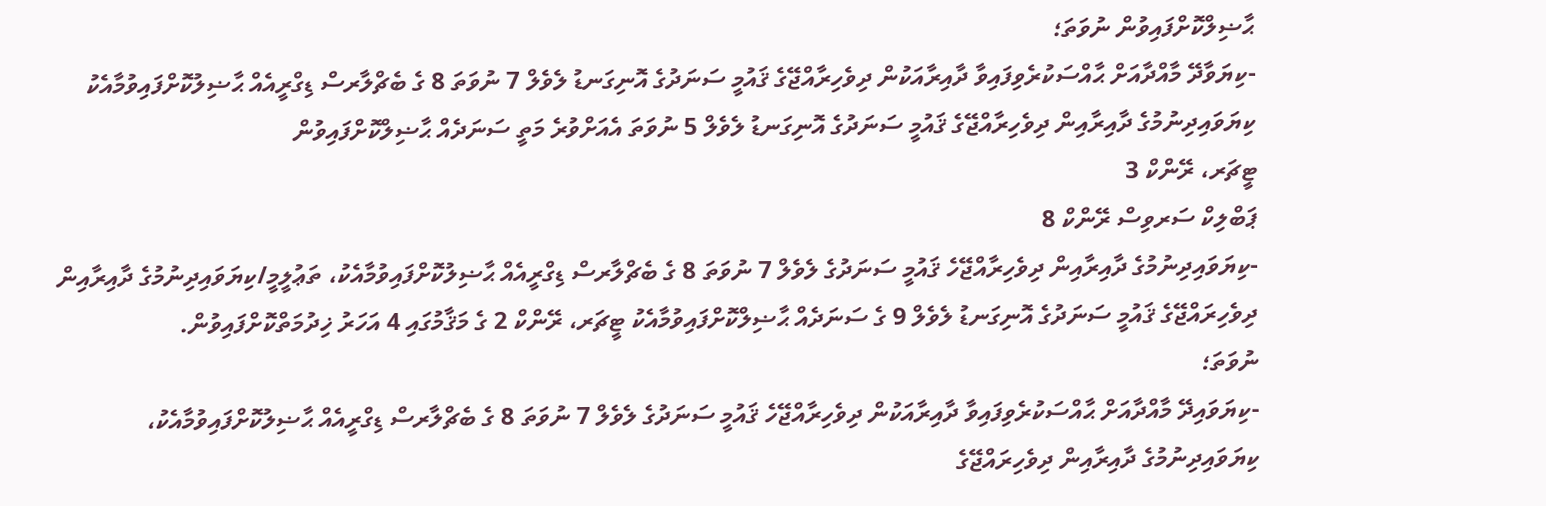ޙާޟިލްކޮށްފައިވުން ނުވަތަ؛
-ކިޔަވާދޭ މާއްދާއަށް ޙާއްސަކުރެވިފައިވާ ދާއިރާއަކުން ދިވެހިރާއްޖޭގެ ޤައުމީ ސަނަދުގެ އޮނިގަނޑު ލެވެލް 7 ނުވަތަ 8 ގެ ބެޗްލާރސް ޑިގްރީއެއް ޙާޟިލުކޮށްފައިވުމާއެކު ކިޔަވައިދިނުމުގެ ދާއިރާއިން ދިވެހިރާއްޖޭގެ ޤައުމީ ސަނަދުގެ އޮނިގަނޑު ލެވެލް 5 ނުވަތަ އެއަށްވުރެ މަތީ ސަނަދެއް ޙާޟިލްކޮށްފައިވުން
ޓީޗަރ، ރޭންކް 3
ޕަބްލިކް ސަރވިސް ރޭންކް 8
-ކިޔަވައިދިނުމުގެ ދާއިރާއިން ދިވެހިރާއްޖޭހެ ޤައުމީ ސަނަދުގެ ލެވެލް 7 ނުވަތަ 8 ގެ ބެޗްލާރސް ޑިގްރީއެއް ޙާޟިލުކޮށްފައިވުމާއެކު، ތަޢުލީމީ/ކިޔަވައިދިނުމުގެ ދާއިރާއިން ދިވެހިރައްޖޭގެ ޤައުމީ ސަނަދުގެ އޮނިގަނޑު ލެވެލް 9 ގެ ސަނަދެއް ޙާޟިލްކޮށްފައިވުމާއެކު ޓީޗަރ، ރޭންކް 2 ގެ މަޤާމުގައި 4 އަހަރު ޚިދުމަތްކޮށްފައިވުން.
ނުވަތަ؛
-ކިޔަވައިދޭ މާއްދާއަށް ޙާއްސަކުރެވިފައިވާ ދާއިރާއަކުން ދިވެހިރާއްޖޭހެ ޤައުމީ ސަނަދުގެ ލެވެލް 7 ނުވަތަ 8 ގެ ބެޗްލާރސް ޑިގްރީއެއް ޙާޟިލުކޮށްފައިވުމާއެކު، ކިޔަވައިދިނުމުގެ ދާއިރާއިން ދިވެހިރައްޖޭގެ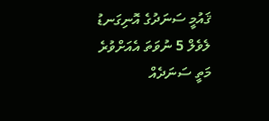ޤައުމީ ސަނަދުގެ އޮނިގަނޑު ލެވެލް 5 ނުވަތަ އެއަށްވުރެ މަތީ ސަނަދެއް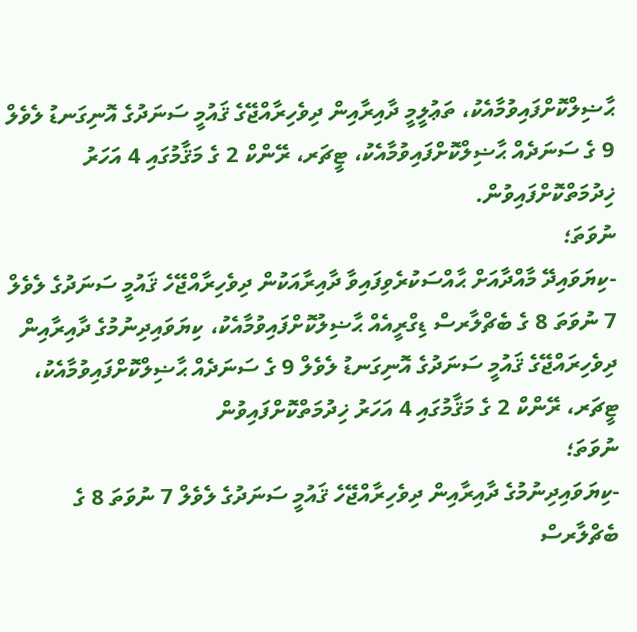ޙާޟިލްކޮށްފައިވުމާއެކު، ތަޢުލީމީ ދާއިރާއިން ދިވެހިރާއްޖޭގެ ޤައުމީ ސަނަދުގެ އޮނިގަނޑު ލެވެލް 9 ގެ ސަނަދެއް ޙާޟިލްކޮށްފައިވުމާއެކު، ޓީޗަރ، ރޭންކް 2 ގެ މަޤާމުގައި 4 އަހަރު ޚިދުމަތްކޮށްފައިވުން.
ނުވަތަ؛
-ކިޔަވައިދޭ މާއްދާއަށް ޙާއްސަކުރެވިފައިވާ ދާއިރާއަކުން ދިވެހިރާއްޖޭހެ ޤައުމީ ސަނަދުގެ ލެވެލް 7 ނުވަތަ 8 ގެ ބެޗްލާރސް ޑިގްރީއެއް ޙާޟިލުކޮށްފައިވުމާއެކު، ކިޔަވައިދިނުމުގެ ދާއިރާއިން ދިވެހިރައްޖޭގެ ޤައުމީ ސަނަދުގެ އޮނިގަނޑު ލެވެލް 9 ގެ ސަނަދެއް ޙާޟިލްކޮށްފައިވުމާއެކު، ޓީޗަރ، ރޭންކް 2 ގެ މަޤާމުގައި 4 އަހަރު ޚިދުމަތްކޮށްފައިވުން
ނުވަތަ؛
-ކިޔަވައިދިނުމުގެ ދާއިރާއިން ދިވެހިރާއްޖޭހެ ޤައުމީ ސަނަދުގެ ލެވެލް 7 ނުވަތަ 8 ގެ ބެޗްލާރސް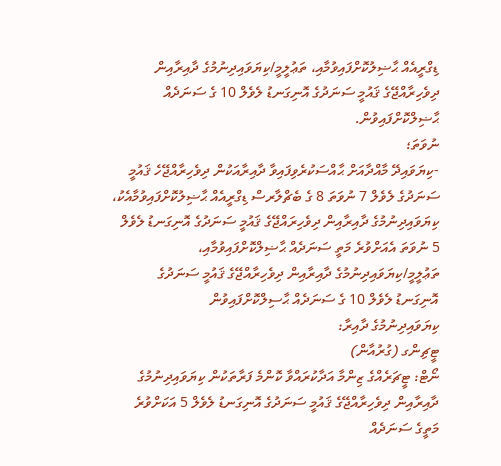ޑިގްރީއެއް ޙާޟިލުކޮށްފައިވުމާއި، ތަޢުލީމީ/ކިޔަވައިދިނުމުގެ ދާއިރާއިން ދިވެހިރާއްޖޭގެ ޤައުމީ ސަނަދުގެ އޮނިގަނޑު ލެވެލް 10 ގެ ސަނަދެއް ޙާޟިލްކޮށްފައިވުން.
ނުވަތަ؛
-ކިޔަވައިދޭ މާއްދާއަށް ޙާއްސަކުރެވިފައިވާ ދާއިރާއަކުން ދިވެހިރާއްޖޭހެ ޤައުމީ ސަނަދުގެ ލެވެލް 7 ނުވަތަ 8 ގެ ބެޗްލާރސް ޑިގްރީއެއް ޙާޟިލުކޮށްފައިވުމާއެކު، ކިޔަވައިދިނުމުގެ ދާއިރާއިން ދިވެހިރައްޖޭގެ ޤައުމީ ސަނަދުގެ އޮނިގަނޑު ލެވެލް 5 ނުވަތަ އެއަށްވުރެ މަތީ ސަނަދެއް ޙާޟިލްކޮށްފައިވުމާއި، ތަޢުލީމީ/ކިޔަވައިދިނުމުގެ ދާއިރާއިން ދިވެހިރާއްޖޭގެ ޤައުމީ ސަނަދުގެ އޮނިގަނޑު ލެވެލް 10 ގެ ސަނަދެއް ޙާސިލްކޮށްފައިވުން
ކިޔަވައިދިނުމުގެ ދާއިރާ:
ޓީޗިންގ (ގުރުއާން)
ނޯޓް: ޓީޗަރެއްގެ ޒިންމާ އަދާކުރައްވާ ކޮންމެ ފަރާތަކުން ކިޔަވައިދިނުމުގެ ދާއިރާއިން ދިވެހިރާއްޖޭގެ ޤައުމީ ސަނަދުގެ އޮނިގަނޑު ލެވެލް 5 އަކަށްވުރެ މަތީގެ ސަނަދެއް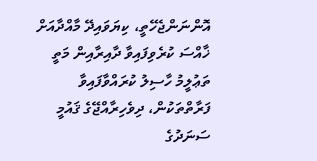އޮންނަންޖެހޭތީ، ކިޔަވައިދޭ މާއްދާއަށް ޚާއްސަ ކުރެވިފައިވާ ދާއިރާއިން މަތީ ތަޢުލީމު ހާސިލު ކުރައްވާފައިވާ ފަރާތްތަކުން، ދިވެހިރާއްޖޭގެ ޤައުމީ ސަނަދުގެ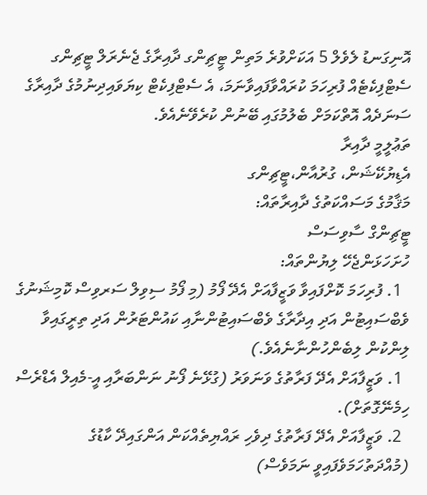އޮނިގަނޑު ލެވެލް 5 އަކަށްވުރެ މަތިން ޓީޗިންގ ދާއިރާގެ ޖެނެރަލް ޓީޗިންގ ސެޓްފިކެޓެއް ފުރިހަމަ ކުރައްވާފައިވާނަމަ، އެ ސެޓްފިކެޓް ކިޔަވައިދިނުމުގެ ދާއިރާގެ ސަނަދެއް އޮތްކަމަށް ބެލުމުގައި ބޭނުން ކުރެވޭނެއެވެ.
ތަޢުލީމީ ދާއިރާ
އެޑިޔުކޭޝަން، ގުރުއާން،ޓީޗިންގ
މަޤާމުގެ މަސައްކަތުގެ ދާއިރާތައް:
ޓީޗިންގް ސާވިސަސް
ހުށަހަޅަންޖެހޭ ލިޔުންތައް:
  1. ފުރިހަމަ ކޮށްފައިވާ ވަޒީފާއަށް އެދޭ ފޯމު (މި ފޯމު ސިވިލް ސަރވިސް ކޮމިޝަނުގެ ވެބްސައިޓުން އަދި އިދާރާގެ ވެބްސައިޓުންނާއި ކައުންޓަރުން އަދި ތިރީގައިވާ ލިންކުން ލިބެންހުންނާނެއެވެ.)
  1. ވަޒީފާއަށް އެދޭ ފަރާތުގެ ވަނަވަރު (ގުޅޭނެ ފޯނު ނަންބަރާއި އީ-މެއިލް އެޑްރެސް ހިމެނޭގޮތަށް).
  2. ވަޒީފާއަށް އެދޭ ފަރާތުގެ ދިވެހި ރައްޔިތެއްކަން އަންގައިދޭ ކާޑުގެ (މުއްދަތުހަމަވެފައިވީ ނަމަވެސް)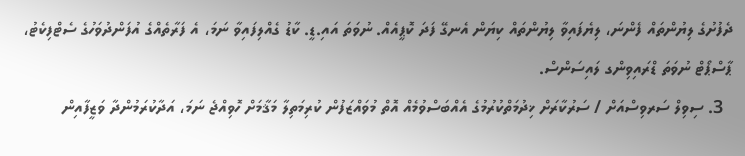ދެފުށުގެ ލިޔުންތައް ފެންނަ، ލިޔެފައިވާ ލިޔުންތައް ކިޔަން އެނގޭ ފަދަ ކޮޕީއެއް. ނުވަތަ އައި.ޑީ. ކާޑު ގެއްލިފައިވާ ނަމަ، އެ ފަރާތެއްގެ އުފަންދުވަހުގެ ސެޓްފިކެޓު، ޕާސްޕޯޓް ނުވަތަ ޑްރައިވިންގ ލައިސަންސް.
  3. ސިވިލް ސަރވިސްއަށް / ސަރުކާރަށް ޚިދުމަތްކުރުމުގެ އެއްބަސްވުމެއް އޮތް މުވައްޒަފުން ކުރިމަތިލާ މަޤާމަށް ހޮވިއްޖެ ނަމަ، އަދާކުރަމުންދާ ވަޒީފާއިން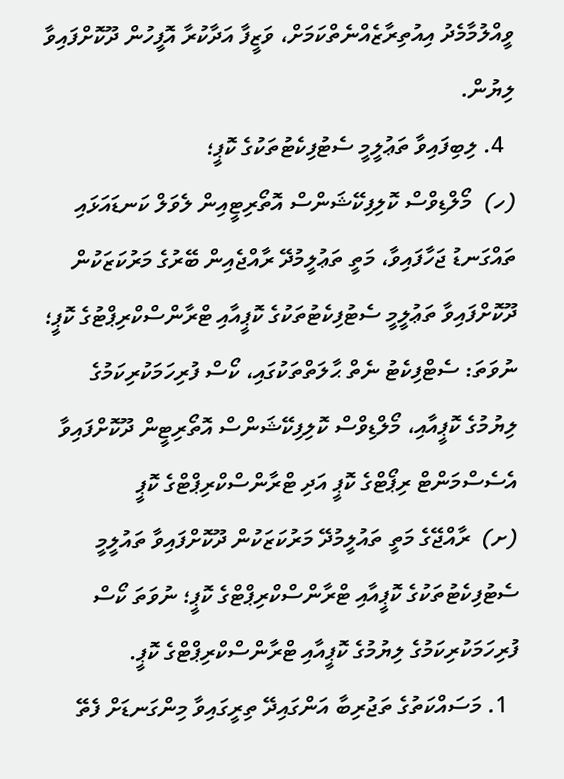ވީއްލުމާމެދު އިއުތިރާޒެއްނެތްކަމަށް، ވަޒީފާ އަދާކުރާ އޮފީހުން ދޫކޮށްފައިވާ ލިޔުން.
  4. ލިބިފައިވާ ތަޢުލީމީ ސެޓުފިކެޓުތަކުގެ ކޮޕީ؛
(ހ)  މޯލްޑިވްސް ކޮލިފިކޭޝަންސް އޮތޯރިޓީއިން ލެވަލް ކަނޑައަޅައި ތައްގަނޑު ޖަހާފައިވާ، މަތީ ތަޢުލީމުދޭ ރާއްޖެއިން ބޭރުގެ މަރުކަޒަކުން ދޫކޮށްފައިވާ ތަޢުލީމީ ސެޓުފިކެޓުތަކުގެ ކޮޕީއާއި ޓްރާންސްކްރިޕްޓުގެ ކޮޕީ؛ ނުވަތަ: ސެޓްފިކެޓު ނެތް ޙާލަތްތަކުގައި، ކޯސް ފުރިހަމަކުރިކަމުގެ ލިޔުމުގެ ކޮޕީއާއި، މޯލްޑިވްސް ކޮލިފިކޭޝަންސް އޮތޯރިޓީން ދޫކޮށްފައިވާ އެސެސްމަންޓް ރިޕޯޓްގެ ކޮޕީ އަދި ޓްރާންސްކްރިޕްޓްގެ ކޮޕީ
(ށ)  ރާއްޖޭގެ މަތީ ތައުލީމުދޭ މަރުކަޒަކުން ދޫކޮށްފައިވާ ތައުލީމީ ސެޓުފިކެޓުތަކުގެ ކޮޕީއާއި ޓްރާންސްކްރިޕްޓްގެ ކޮޕީ؛ ނުވަތަ ކޯސް ފުރިހަމަކުރިކަމުގެ ލިޔުމުގެ ކޮޕީއާއި ޓްރާންސްކްރިޕްޓްގެ ކޮޕީ.
  1. މަސައްކަތުގެ ތަޖުރިބާ އަންގައިދޭ ތިރީގައިވާ މިންގަނޑަށް ފެތޭ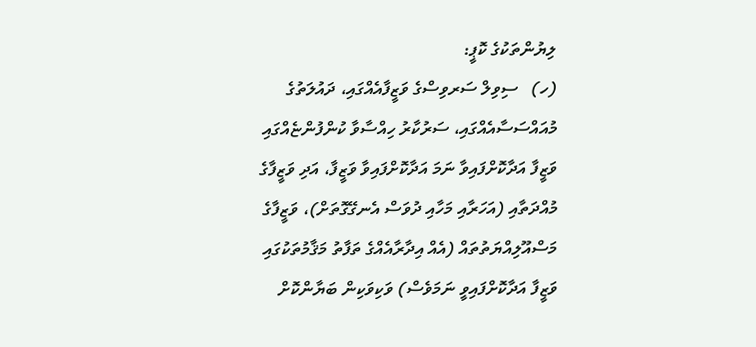ލިޔުންތަކުގެ ކޮޕީ:
(ހ)   ސިވިލް ސަރވިސްގެ ވަޒީފާއެއްގައި، ދައުލަތުގެ މުއައްސަސާއެއްގައި، ސަރުކާރު ހިއްސާވާ ކުންފުންޏެއްގައި ވަޒީފާ އަދާކޮށްފައިވާ ނަމަ އަދާކޮށްފައިވާ ވަޒީފާ، އަދި ވަޒީފާގެ މުއްދަތާއި (އަހަރާއި މަހާއި ދުވަސް އެނގޭގޮތަށް)، ވަޒީފާގެ މަސްއޫލިއްޔަތުތައް (އެއް އިދާރާއެއްގެ ތަފާތު މަޤާމުތަކުގައި ވަޒީފާ އަދާކޮށްފައިވީ ނަމަވެސް) ވަކިވަކިން ބަޔާންކޮށް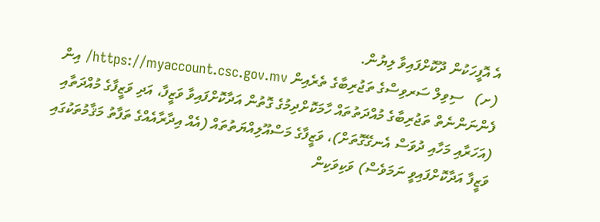އެ އޮފީހަކުން ދޫކޮށްފައިވާ ލިޔުން.
(ށ)   ސިވިލް ސަރވިސްގެ ތަޖުރިބާގެ ތެރެއިން https://myaccount.csc.gov.mv/ އިން ފެންނަންނެތް ތަޖުރިބާގެ މުއްދަތުތައް ހާމަކޮށްދިމުގެ ގޮތުން އަދާކޮށްފައިވާ ވަޒީފާ، އަދި ވަޒީފާގެ މުއްދަތާއި (އަހަރާއި މަހާއި ދުވަސް އެނގޭގޮތަށް)، ވަޒީފާގެ މަސްއޫލިއްޔަތުތައް (އެއް އިދާރާއެއްގެ ތަފާތު މަޤާމުތަކުގައި ވަޒީފާ އަދާކޮށްފައިވީ ނަމަވެސް) ވަކިވަކިން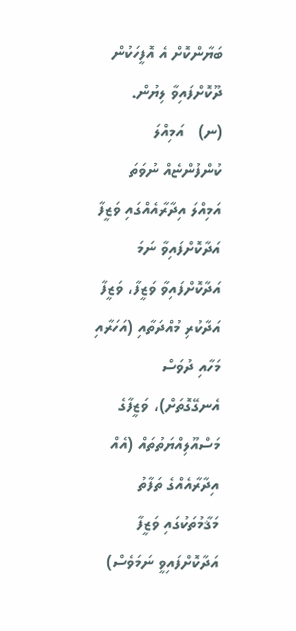ބަޔާންކޮށް އެ އޮފީހަކުން ދޫކޮށްފައިވާ ލިޔުން.
(ނ)   އަމިއްލަ ކުންފުންޏެއް ނުވަތަ އަމިއްލަ އިދާރާއެއްގައި ވަޒީފާ އަދާކޮށްފައިވާ ނަމަ އަދާކޮށްފައިވާ ވަޒީފާ، ވަޒީފާ އަދާކުރި މުއްދަތާއި (އަހަރާއި މަހާއި ދުވަސް އެނގޭގޮތަށް)، ވަޒީފާގެ މަސްއޫލިއްޔަތުތައް (އެއް އިދާރާއެއްގެ ތަފާތު މަޤާމުތަކުގައި ވަޒީފާ އަދާކޮށްފައިވީ ނަމަވެސް)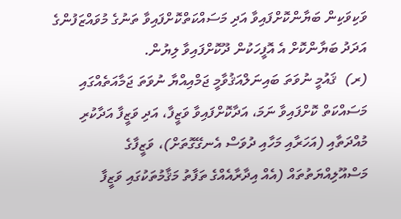ވަކިވަކިން ބަޔާންކޮށްފައިވާ އަދި މަސައްކަތްކޮށްފައިވާ ތަނުގެ މުވައްޒަފުންގެ އަދަދު ބަޔާންކޮށް އެ އޮފީހަކުން ދޫކޮށްފައިވާ ލިޔުން.
(ރ)  ޤައުމީ ނުވަތަ ބައިނަލްއަޤުވާމީ ޖަމްއިއްޔާ ނުވަތަ ޖަމާއަތެއްގައި މަސައްކަތް ކޮށްފައިވާ ނަމަ، އަދާކޮށްފައިވާ ވަޒީފާ، އަދި ވަޒީފާ އަދާކުރި މުއްދަތާއި (އަހަރާއި މަހާއި ދުވަސް އެނގޭގޮތަށް)، ވަޒީފާގެ މަސްއޫލިއްޔަތުތައް (އެއް އިދާރާއެއްގެ ތަފާތު މަޤާމުތަކުގައި ވަޒީފާ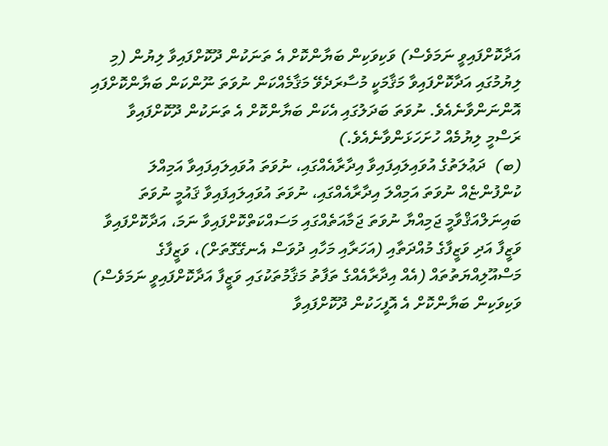އަދާކޮށްފައިވީ ނަމަވެސް) ވަކިވަކިން ބަޔާންކޮށް އެ ތަނަކުން ދޫކޮށްފައިވާ ލިޔުން (މި ލިޔުމުގައި އަދާކޮށްފައިވާ މަޤާމަކީ މުސާރަދެވޭ މަޤާމެއްކަން ނުވަތަ ނޫންކަން ބަޔާންކޮށްފައި އޮންނަންވާނެއެވެ. ނުވަތަ ބަދަލުގައި އެކަން ބަޔާންކޮށް އެ ތަނަކުން ދޫކޮށްފައިވާ ރަސްމީ ލިޔުމެއް ހުށަހަޅަންވާނެއެވެ.)
(ބ)  ދަޢުލަތުގެ އުވައިލައިފައިވާ އިދާރާއެއްގައި، ނުވަތަ އުވައިލައިފައިވާ އަމިއްލަ ކުންފުންޏެއް ނުވަތަ އަމިއްލަ އިދާރާއެއްގައި، ނުވަތަ އުވައިލައިފައިވާ ޤައުމީ ނުވަތަ ބައިނަލްއަޤްވާމީ ޖަމިއްޔާ ނުވަތަ ޖަމާއަތެއްގައި މަސައްކަތްކޮށްފައިވާ ނަމަ، އަދާކޮށްފައިވާ ވަޒީފާ އަދި ވަޒީފާގެ މުއްދަތާއި (އަހަރާއި މަހާއި ދުވަސް އެނގޭގޮތަށް)، ވަޒީފާގެ މަސްއޫލިއްޔަތުތައް (އެއް އިދާރާއެއްގެ ތަފާތު މަޤާމުތަކުގައި ވަޒީފާ އަދާކޮށްފައިވީ ނަމަވެސް) ވަކިވަކިން ބަޔާންކޮށް އެ އޮފީހަކުން ދޫކޮށްފައިވާ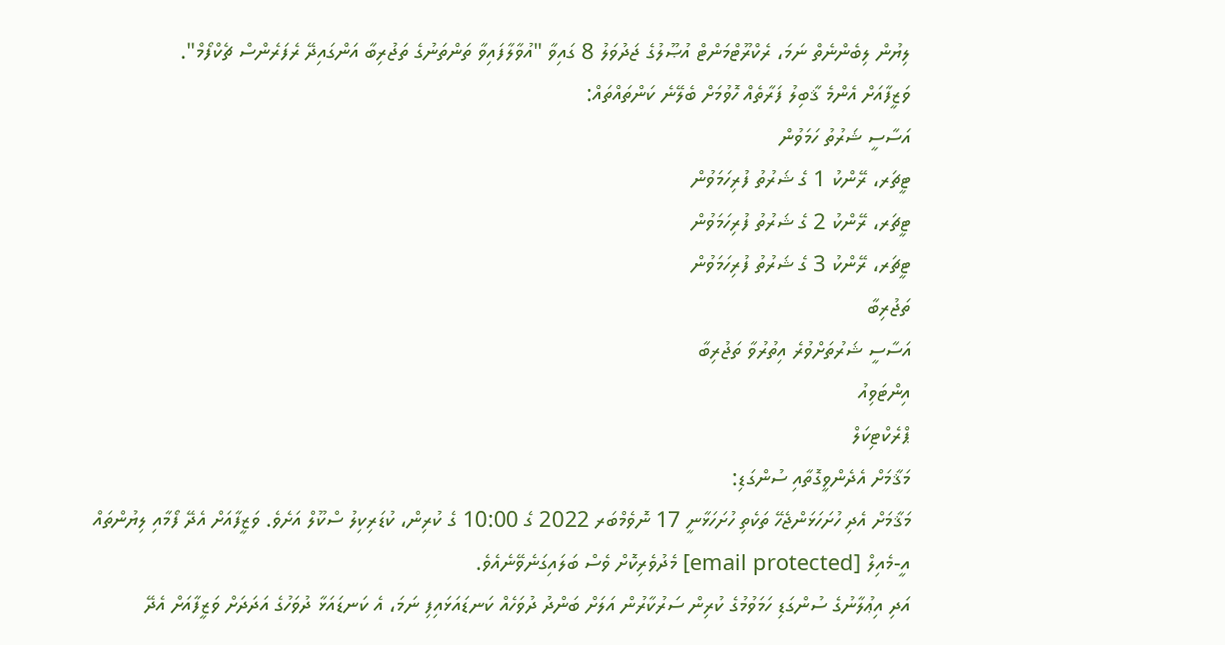ލިޔުން ލިބެންނެތް ނަމަ، ރެކްރޫޓްމަންޓް އުޞޫލުގެ ޖަދުވަލު 8 ގައިވާ "އުވާލާފައިވާ ތަންތަނުގެ ތަޖުރިބާ އަންގައިދޭ ރެފަރެންސް ޗެކްފޯމް".
ވަޒީފާއަށް އެންމެ ޤާބިލު ފަރާތެއް ހޮވުމަށް ބެލޭނެ ކަންތައްތައް:
އަސާސީ ޝަރުތު ހަމަވުން
ޓީޗަރ، ރޭންކު 1 ގެ ޝަރުތު ފުރިހަމަވުން
ޓީޗަރ، ރޭންކު 2 ގެ ޝަރުތު ފުރިހަމަވުން
ޓީޗަރ، ރޭންކު 3 ގެ ޝަރުތު ފުރިހަމަވުން
ތަޖުރިބާ
އަސާސީ ޝަރުތަށްވުރެ އިތުރުވާ ތަޖުރިބާ
އިންޓަވިއު
ޕްރެކްޓިކަލް
މަޤާމަށް އެދެންވީގޮތާއި ސުންގަޑި:
މަޤާމަށް އެދި ހުށަހަޅަންޖެހޭ ތަކެތި ހުށަހަޅާނީ 17 ނޮވެމްބަރ 2022 ގެ 10:00 ގެ ކުރިން، ކުޑަރިކިލު ސްކޫލް އަށެވެ. ވަޒީފާއަށް އެދޭ ފޯމާއި ލިޔުންތައް އީ-މެއިލް [email protected] މެދުވެރިކޮށް ވެސް ބަލައިގަނެވޭނެއެވެ.
އަދި އިޢުލާނުގެ ސުންގަޑި ހަމަވުމުގެ ކުރިން ސަރުކާރުން އަލަށް ބަންދު ދުވަހެއް ކަނޑައަޅައިފި ނަމަ، އެ ކަނޑައަޅާ ދުވަހުގެ އަދަދަށް ވަޒީފާއަށް އެދޭ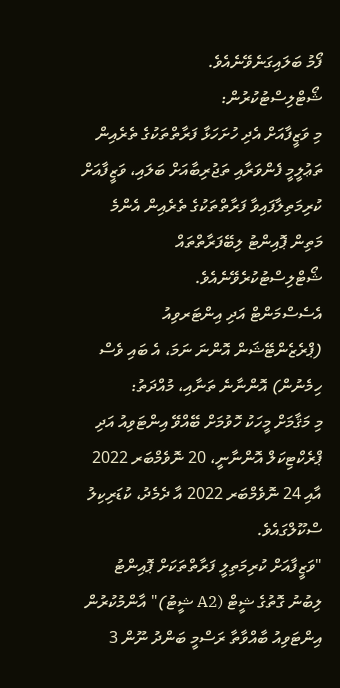ފޯމު ބަލައިގަނެވޭނެއެވެ.
ޝޯޓްލިސްޓުކުރުން:
މި ވަޒީފާއަށް އެދި ހުށަހަޅާ ފަރާތްތަކުގެ ތެރެއިން ތަޢުލީމީ ފެންވަރާއި ތަޖުރިބާއަށް ބަލައި، ވަޒީފާއަށް ކުރިމަތިލާފައިވާ ފަރާތްތަކުގެ ތެރެއިން އެންމެ މަތިން ޕޮއިންޓު ލިބޭފަރާތްތައް ޝޯޓްލިސްޓުކުރެވޭނެއެވެ.
އެސެސްމަންޓް އަދި އިންޓަރވިއު (ޕްރެޒެންޓޭޝަން އޮންނަ ނަމަ، އެ ބައި ވެސް ހިމެނުން) އޮންނާނެ ތަނާއި، މުއްދަތު:
މި މަޤާމަށް މީހަކު ހޮވުމަށް ބޭއްވޭ އިންޓަވިއު އަދި ޕްރެކްޓިކަލް އޮންނާނީ، 20 ނޮވެމްބަރ 2022 އާއި 24 ނޮވެމްބަރ 2022 އާ ދެމެދު، ކުޑަރިކިލު ސްކޫލްގައެވެ.
"ވަޒީފާއަށް ކުރިމަތިލީ ފަރާތްތަކަށް ޕޮއިންޓު ލިބުނު ގޮތުގެ ޝީޓް (A2 ޝީޓު)" އާންމުކުރުން
އިންޓަވިއު ބާއްވާތާ ރަސްމީ ބަންދު ނޫން 3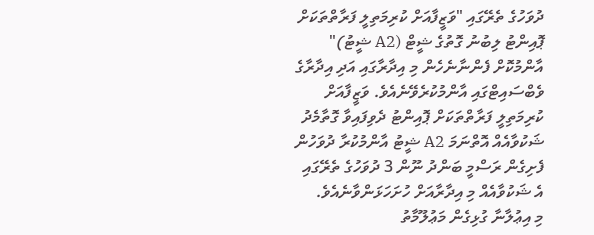ދުވަހުގެ ތެރޭގައި "ވަޒީފާއަށް ކުރިމަތިލީ ފަރާތްތަކަށް ޕޮއިންޓު ލިބުނު ގޮތުގެ ޝީޓް (A2 ޝީޓު)" އާންމުކޮށް ފެންނާނެހެން މި އިދާރާގައި އަދި އިދާރާގެ ވެބްސައިޓްގައި އާންމުކުރެވޭނެއެވެ. ވަޒީފާއަށް ކުރިމަތިލީ ފަރާތްތަކަށް ޕޮއިންޓު ދެވިފައިވާ ގޮތާމެދު ޝަކުވާއެއް އޮތްނަމަ A2 ޝީޓު އާންމުކުރާ ދުވަހުން ފެށިގެން ރަސްމީ ބަންދު ނޫން 3 ދުވަހުގެ ތެރޭގައި އެ ޝަކުވާއެއް މި އިދާރާއަށް ހުށަހަޅަންވާނެއެވެ.
މި އިޢުލާނާ ގުޅިގެން މަޢުލޫމާތު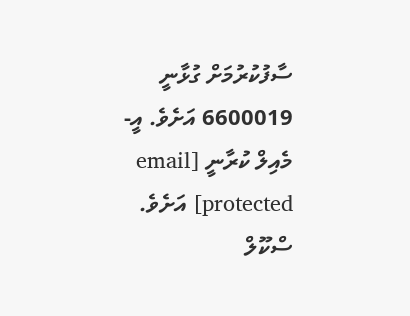ސާފުކުރުމަށް ގުޅާނީ 6600019 އަށެވެ. އީ-މެއިލް ކުރާނީ [email protected] އަށެވެ.
ސްކޫލް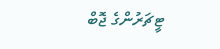ޓީޗަރުންގެ ޖޮބް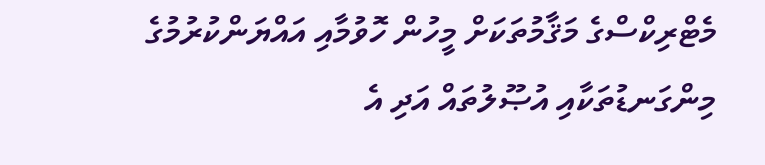މެޓްރިކްސްގެ މަޤާމުތަކަށް މީހުން ހޮވުމާއި އައްޔަންކުރުމުގެ މިންގަނޑުތަކާއި އުޞޫލުތައް އަދި އެ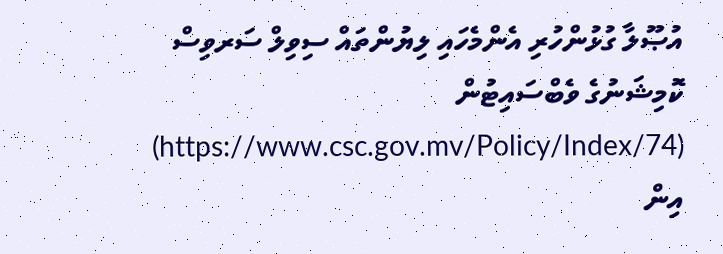އުޞޫލާ ގުޅުންހުރި އެންމެހައި ލިޔުންތައް ސިވިލް ސަރވިސް ކޮމިޝަނުގެ ވެބްސައިޓުން (https://www.csc.gov.mv/Policy/Index/74) އިން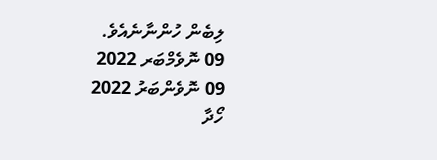ލިބެން ހުންނާނެއެވެ.
09 ނޮވެމްބަރ 2022
09 ނޮވެންބަރު 2022
ހޯދާ